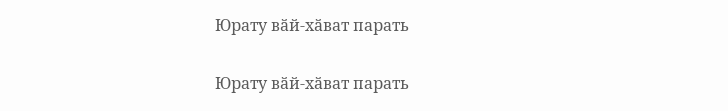Юрату вӑй-хӑват парать

Юрату вӑй-хӑват парать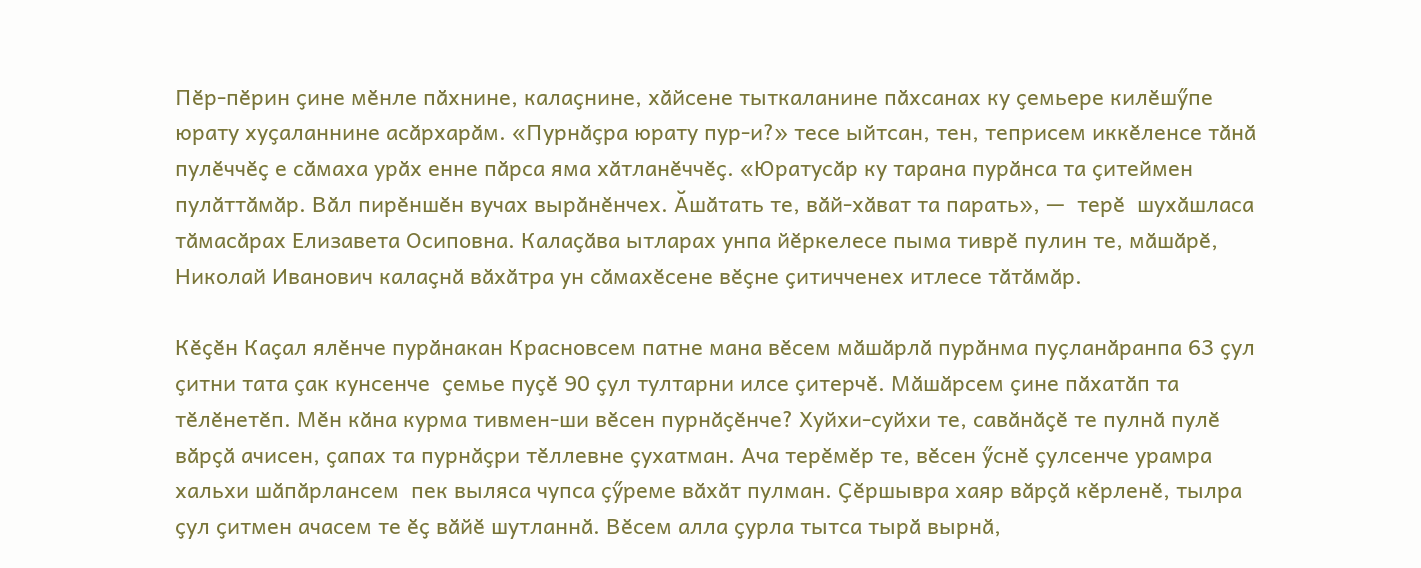Пӗр-пӗрин ҫине мӗнле пӑхнине, калаҫнине, хӑйсене тыткаланине пӑхсанах ку ҫемьере килӗшӳпе юрату хуҫаланнине асӑрхарӑм. «Пурнӑҫра юрату пур-и?» тесе ыйтсан, тен, теприсем иккӗленсе тӑнӑ пулӗччӗҫ е сӑмаха урӑх енне пӑрса яма хӑтланӗччӗҫ. «Юратусӑр ку тарана пурӑнса та ҫитеймен пулӑттӑмӑр. Вӑл пирӗншӗн вучах вырӑнӗнчех. Ӑшӑтать те, вӑй-хӑват та парать», —  терӗ  шухӑшласа тӑмасӑрах Елизавета Осиповна. Калаҫӑва ытларах унпа йӗркелесе пыма тиврӗ пулин те, мӑшӑрӗ, Николай Иванович калаҫнӑ вӑхӑтра ун сӑмахӗсене вӗҫне ҫитичченех итлесе тӑтӑмӑр.

Кӗҫӗн Каҫал ялӗнче пурӑнакан Красновсем патне мана вӗсем мӑшӑрлӑ пурӑнма пуҫланӑранпа 63 ҫул ҫитни тата ҫак кунсенче  ҫемье пуҫӗ 90 ҫул тултарни илсе ҫитерчӗ. Мӑшӑрсем ҫине пӑхатӑп та тӗлӗнетӗп. Мӗн кӑна курма тивмен-ши вӗсен пурнӑҫӗнче? Хуйхи-суйхи те, савӑнӑҫӗ те пулнӑ пулӗ вӑрҫӑ ачисен, ҫапах та пурнӑҫри тӗллевне ҫухатман. Ача терӗмӗр те, вӗсен ӳснӗ ҫулсенче урамра хальхи шӑпӑрлансем  пек выляса чупса ҫӳреме вӑхӑт пулман. Ҫӗршывра хаяр вӑрҫӑ кӗрленӗ, тылра ҫул ҫитмен ачасем те ӗҫ вӑйӗ шутланнӑ. Вӗсем алла ҫурла тытса тырӑ вырнӑ,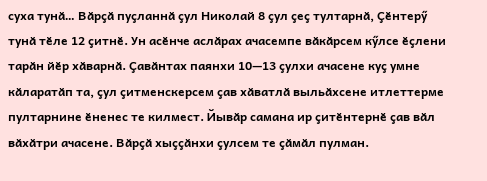суха тунӑ… Вӑрҫӑ пуҫланнӑ ҫул Николай 8 ҫул ҫеҫ тултарнӑ, Ҫӗнтерӳ тунӑ тӗле 12 ҫитнӗ. Ун асӗнче аслӑрах ачасемпе вӑкӑрсем кӳлсе ӗҫлени тарӑн йӗр хӑварнӑ. Ҫавӑнтах паянхи 10—13 ҫулхи ачасене куҫ умне кӑларатӑп та, ҫул ҫитменскерсем ҫав хӑватлӑ выльӑхсене итлеттерме пултарнине ӗненес те килмест. Йывӑр самана ир ҫитӗнтернӗ ҫав вӑл вӑхӑтри ачасене. Вӑрҫӑ хыҫҫӑнхи ҫулсем те ҫӑмӑл пулман.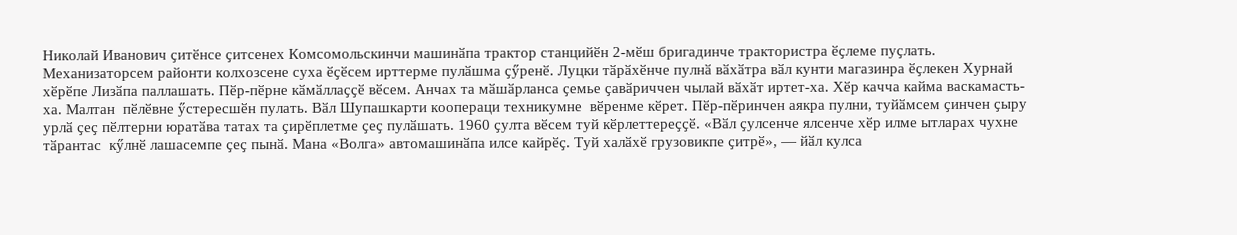Николай Иванович ҫитӗнсе ҫитсенех Комсомольскинчи машинӑпа трактор станцийӗн 2-мӗш бригадинче трактористра ӗҫлеме пуҫлать. Механизаторсем районти колхозсене суха ӗҫӗсем ирттерме пулӑшма ҫӳренӗ. Луцки тӑрӑхӗнче пулнӑ вӑхӑтра вӑл кунти магазинра ӗҫлекен Хурнай хӗрӗпе Лизӑпа паллашать. Пӗр-пӗрне кӑмӑллаҫҫӗ вӗсем. Анчах та мӑшӑрланса ҫемье ҫавӑриччен чылай вӑхӑт иртет-ха. Хӗр качча кайма васкамасть-ха. Малтан  пӗлӗвне ӳстересшӗн пулать. Вӑл Шупашкарти коопераци техникумне  вӗренме кӗрет. Пӗр-пӗринчен аякра пулни, туйӑмсем ҫинчен ҫыру урлӑ ҫеҫ пӗлтерни юратӑва татах та ҫирӗплетме ҫеҫ пулӑшать. 1960 ҫулта вӗсем туй кӗрлеттереҫҫӗ. «Вӑл ҫулсенче ялсенче хӗр илме ытларах чухне  тӑрантас  кӳлнӗ лашасемпе ҫеҫ пынӑ. Мана «Волга» автомашинӑпа илсе кайрӗҫ. Туй халӑхӗ грузовикпе ҫитрӗ», — йӑл кулса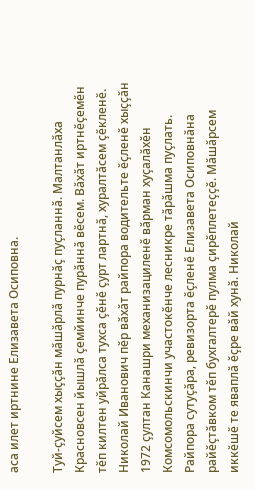аса илет иртнине Елизавета Осиповна.

Туй-ҫуйсем хыҫҫӑн мӑшӑрлӑ пурнӑҫ пуҫланнӑ. Малтанлӑха Красновсен йышлӑ ҫемйинче пурӑннӑ вӗсем. Вӑхӑт иртнӗҫемӗн тӗп килтен уйрӑлса тухса ҫӗнӗ ҫурт лартнӑ, хуралтӑсем ҫӗкленӗ. Николай Иванович пӗр вӑхӑт райпора водительте ӗҫленӗ хыҫҫӑн 1972 ҫултан Канашри механизациленӗ вӑрман хуҫалӑхӗн Комсомольскинчи участокӗнче лесникре тӑрӑшма пуҫлать. Райпора сутуҫӑра, ревизорта ӗҫленӗ Елизавета Осиповнӑна  райӗҫтӑвком тӗп бухгалтерӗ пулма ҫирӗплетеҫҫӗ. Мӑшӑрсем иккӗшӗ те яваплӑ ӗҫре вӑй хунӑ. Николай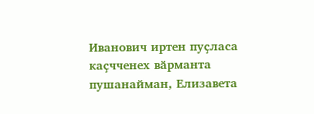Иванович иртен пуҫласа каҫчченех вӑрманта пушанайман, Елизавета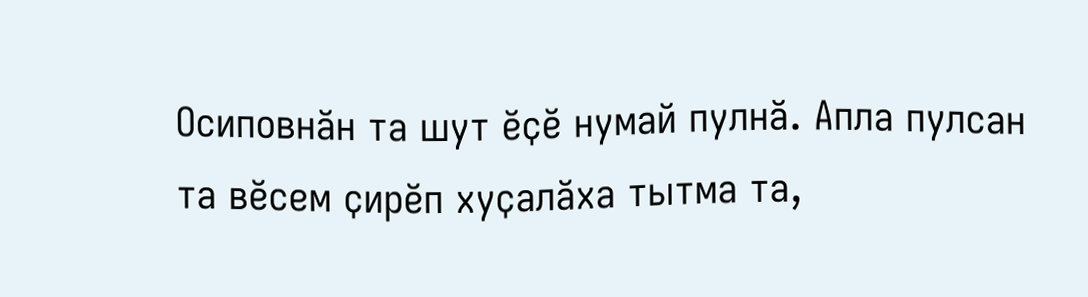Осиповнӑн та шут ӗҫӗ нумай пулнӑ. Апла пулсан та вӗсем ҫирӗп хуҫалӑха тытма та,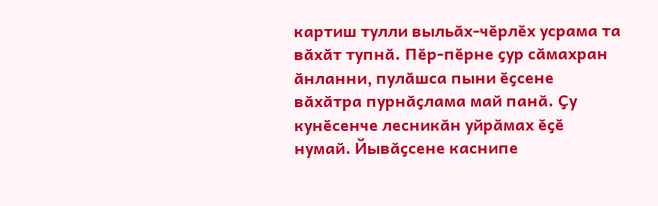картиш тулли выльӑх-чӗрлӗх усрама та вӑхӑт тупнӑ. Пӗр-пӗрне ҫур сӑмахран ӑнланни, пулӑшса пыни ӗҫсене вӑхӑтра пурнӑҫлама май панӑ. Ҫу кунӗсенче лесникӑн уйрӑмах ӗҫӗ нумай. Йывӑҫсене каснипе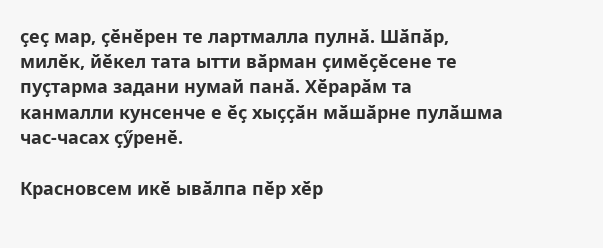ҫеҫ мар, ҫӗнӗрен те лартмалла пулнӑ. Шӑпӑр, милӗк, йӗкел тата ытти вӑрман ҫимӗҫӗсене те пуҫтарма задани нумай панӑ. Хӗрарӑм та канмалли кунсенче е ӗҫ хыҫҫӑн мӑшӑрне пулӑшма час-часах ҫӳренӗ.

Красновсем икӗ ывӑлпа пӗр хӗр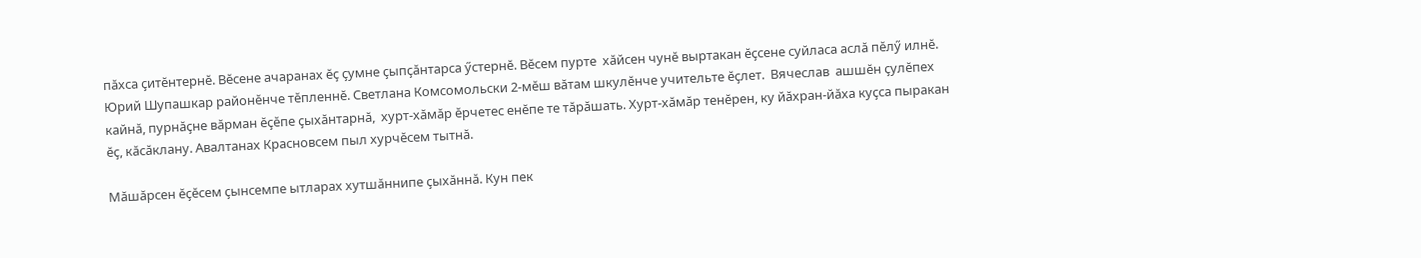пӑхса ҫитӗнтернӗ. Вӗсене ачаранах ӗҫ ҫумне ҫыпҫӑнтарса ӳстернӗ. Вӗсем пурте  хӑйсен чунӗ выртакан ӗҫсене суйласа аслӑ пӗлӳ илнӗ. Юрий Шупашкар районӗнче тӗпленнӗ. Светлана Комсомольски 2-мӗш вӑтам шкулӗнче учительте ӗҫлет.  Вячеслав  ашшӗн ҫулӗпех кайнӑ, пурнӑҫне вӑрман ӗҫӗпе ҫыхӑнтарнӑ,  хурт-хӑмӑр ӗрчетес енӗпе те тӑрӑшать. Хурт-хӑмӑр тенӗрен, ку йӑхран-йӑха куҫса пыракан ӗҫ, кӑсӑклану. Авалтанах Красновсем пыл хурчӗсем тытнӑ.

Мӑшӑрсен ӗҫӗсем ҫынсемпе ытларах хутшӑннипе ҫыхӑннӑ. Кун пек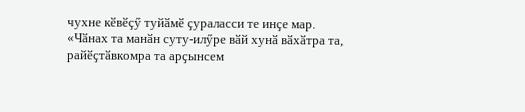чухне кӗвӗҫӳ туйӑмӗ ҫураласси те инҫе мар. «Чӑнах та манӑн суту-илӳре вӑй хунӑ вӑхӑтра та, райӗҫтӑвкомра та арҫынсем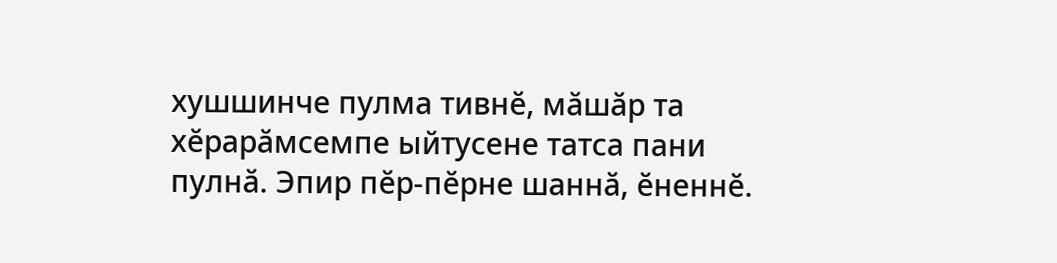хушшинче пулма тивнӗ, мӑшӑр та хӗрарӑмсемпе ыйтусене татса пани пулнӑ. Эпир пӗр-пӗрне шаннӑ, ӗненнӗ.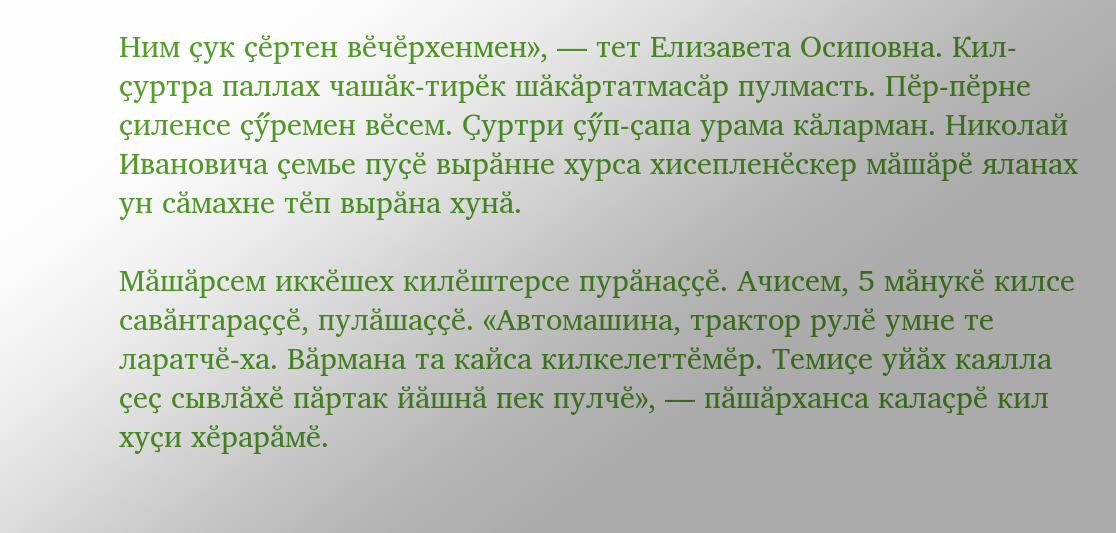Ним ҫук ҫӗртен вӗчӗрхенмен», — тет Елизавета Осиповна. Кил-ҫуртра паллах чашӑк-тирӗк шӑкӑртатмасӑр пулмасть. Пӗр-пӗрне ҫиленсе ҫӳремен вӗсем. Ҫуртри ҫӳп-ҫапа урама кӑларман. Николай Ивановича ҫемье пуҫӗ вырӑнне хурса хисепленӗскер мӑшӑрӗ яланах ун сӑмахне тӗп вырӑна хунӑ.

Мӑшӑрсем иккӗшех килӗштерсе пурӑнаҫҫӗ. Ачисем, 5 мӑнукӗ килсе савӑнтараҫҫӗ, пулӑшаҫҫӗ. «Автомашина, трактор рулӗ умне те ларатчӗ-ха. Вӑрмана та кайса килкелеттӗмӗр. Темиҫе уйӑх каялла ҫеҫ сывлӑхӗ пӑртак йӑшнӑ пек пулчӗ», — пӑшӑрханса калаҫрӗ кил хуҫи хӗрарӑмӗ.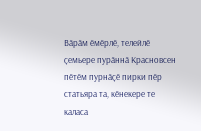Вӑрӑм ӗмӗрлӗ, телейлӗ ҫемьере пурӑннӑ Красновсен пӗтӗм пурнӑҫӗ пирки пӗр статьяра та, кӗнекере те каласа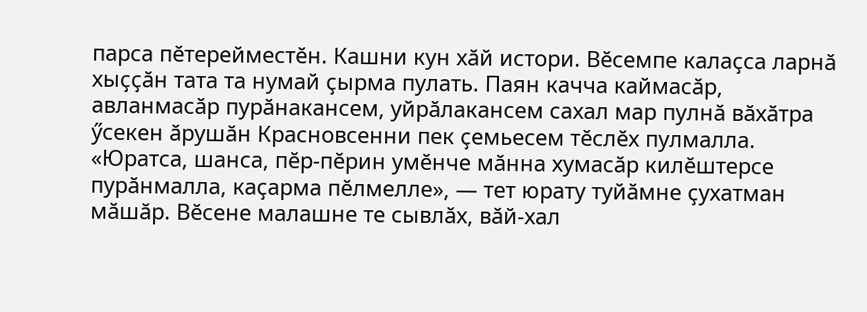парса пӗтерейместӗн. Кашни кун хӑй истори. Вӗсемпе калаҫса ларнӑ хыҫҫӑн тата та нумай ҫырма пулать. Паян качча каймасӑр, авланмасӑр пурӑнакансем, уйрӑлакансем сахал мар пулнӑ вӑхӑтра ӳсекен ӑрушӑн Красновсенни пек ҫемьесем тӗслӗх пулмалла. «Юратса, шанса, пӗр-пӗрин умӗнче мӑнна хумасӑр килӗштерсе пурӑнмалла, каҫарма пӗлмелле», — тет юрату туйӑмне ҫухатман мӑшӑр. Вӗсене малашне те сывлӑх, вӑй-хал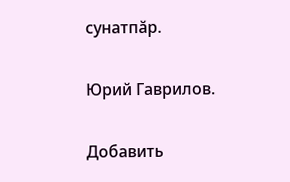сунатпӑр.

Юрий Гаврилов.

Добавить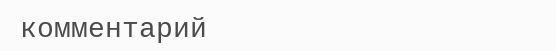комментарий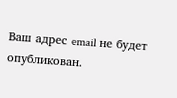Ваш адрес email не будет опубликован.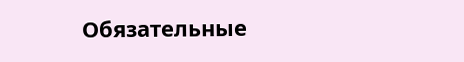Обязательные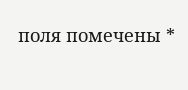поля помечены *